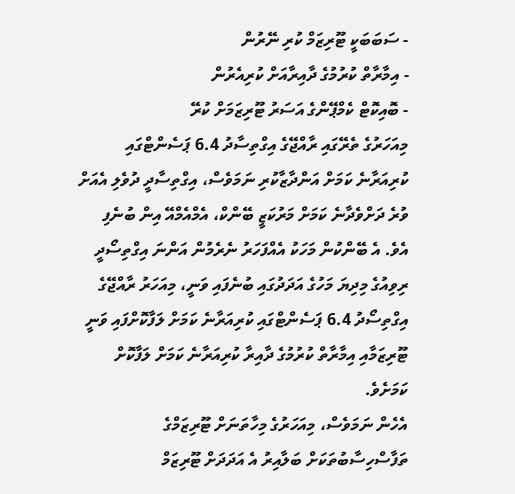- ސަބަބަކީ ޓޫރިޒަމް ކުރި ނޭރުން
- އިމާރާތް ކުރުމުގެ ދާއިރާއަށް ކުރިއެރުން
- ބޮއިކޮޓް ކެމްޕޭންގެ އަސަރު ޓޫރިޒަމަށް ކުރޭ
މިއަހަރުގެ ތެރޭގައި ރާއްޖޭގެ އިގްތިސާދު 6.4 ޕަސެންޓްގައި ކުރިއަރާނެ ކަމަށް އަންދާޒާކުރި ނަމަވެސް، އިގްތިސާދީ ދުވެލި އެއަށް ވުރެ ދަށްވެދާނެ ކަމަށް މަރުކަޒީ ބޭންކް، އެމްއެމްއޭ އިން ބުނެފި އެވެ. އެ ބޭންކުން މަހަކު އެއްފަހަރު ނެރެމުން އަންނަ އިގްތިސޯދީ ރިވިއުގެ މިދިޔަ މަހުގެ އަދަދުގައި ބުނެފައި ވަނީ، މިއަހަރު ރާއްޖޭގެ އިގްތިސޯދު 6.4 ޕަސެންޓްގައި ކުރިއަރާނެ ކަމަށް ލަފާކޮށްފައި ވަނީ ޓޫރިޒަމާއި އިމާރާތް ކުރުމުގެ ދާއިރާ ކުރިއަރާނެ ކަމަށް ލަފާކޮށް ކަމަށެވެ.
އެހެން ނަމަވެސް، މިއަހަރުގެ މިހާތަނަށް ޓޫރިޒަމްގެ ތަފާސްހިސާބުތަކަށް ބަލާއިރު އެ އަދަދަށް ޓޫރިޒަމް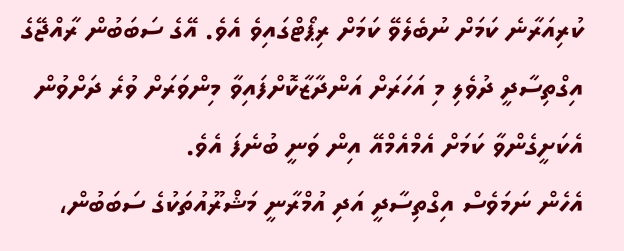ކުރިއަރާނެ ކަމަށް ނުބެލެވޭ ކަމަށް ރިޕޯޓްގައިވެ އެވެ. އޭގެ ސަބަބުން ރާއްޖޭގެ އިގްތިސާދީ ދުވެލި މި އަހަރަށް އަންދާޒާކޮށްފައިވާ މިންވަރަށް ވުރެ ދަށްވުން އެކަށީގެންވާ ކަމަށް އެމްއެމްއޭ އިން ވަނީ ބުނެފަ އެވެ.
އެހެން ނަމަވެސް އިގްތިސާދީ އަދި އުމްރާނީ މަޝްރޫއުތަކުގެ ސަބަބުން،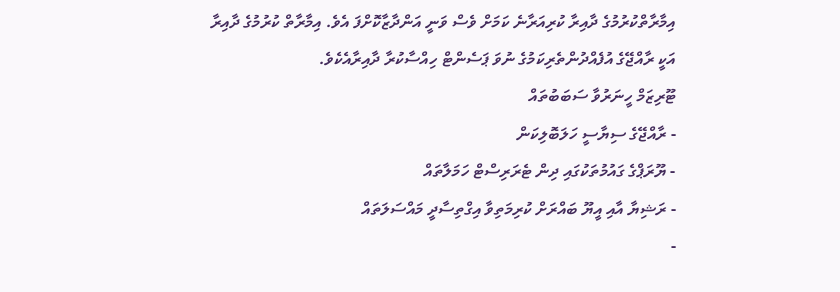އިމާރާތްކުރުމުގެ ދާއިރާ ކުރިއަރާނެ ކަމަށް ވެސް ވަނީ އަންދާޒާކޮށްފަ އެވެ. އިމާރާތް ކުރުމުގެ ދާއިރާ އަކީ ރާއްޖޭގެ އުފެއްދުންތެރިކަމުގެ ނުވަ ޕަސެންޓް ހިއްސާކުރާ ދާއިރާއެކެވެ.
ޓޫރިޒަމް ހީނަރުވާ ސަބަބުތައް
- ރާއްޖޭގެ ސިޔާސީ ހަލަބޮލިކަން
- ޔޫރަޕްގެ ގައުމުތަކުގައި ދިން ޓެރަރިސްޓް ހަމަލާތައް
- ރަޝިޔާ އާއި އީޔޫ ބައްރަށް ކުރިމަތިވާ އިގްތިސާދީ މައްސަލަތައް
-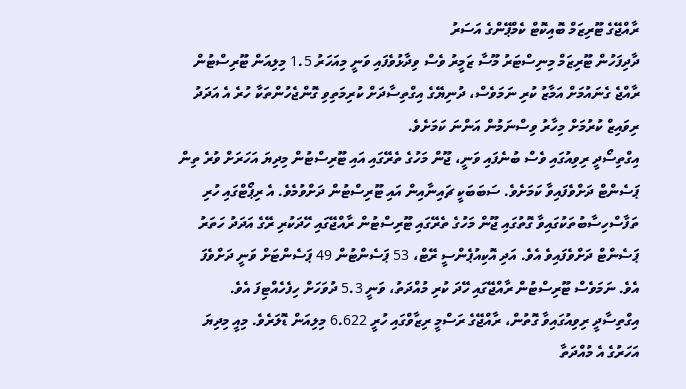ރާއްޖޭގެ ޓޫރިޒަމް ބޮއިކޮޓް ކެމްޕޭންގެ އަސަރު
ދާދިފަހުން ޓޫރިޒަމް މިނިސްޓަރު މޫސާ ޒަމީރު ވެސް ވިދާޅުވެފައި ވަނީ މިއަހަރު 1.5 މިލިއަން ޓޫރިސްޓުން ރާއްޖެ ގެނައުމަށް އަމާޒު ކުރި ނަމަވެސް، ދުނިޔޭގެ އިގްތިސާދަށް ކުރިމަތިވި ގޮންޖެހުންތަކާ ހުރެ އެ އަދަދު ރިވައިޒް ކުރުމަށް މިހާރު ވިސްނަމުން އަންނަ ކަމަށެވެ.
އިގްތިސޯދީ ރިވިއުގައި ވެސް ބުނެފައި ވަނީ، ޖޫން މަހުގެ ތެރޭގައި އައި ޓޫރިސްޓުން މިދިޔަ އަހަރަށް ވުރެ ތިން ޕަސެންޓް ދަށްވެފައިވާ ކަމަށެވެ. ސަބަބަކީ ޗައިނާއިން އައި ޓޫރިސްޓުން ދަށްވުމެވެ. އެ ރިޕޯޓްގައި ހުރި ތަފާސްހިސާބުތަކުގައިވާ ގޮތުގައި ޖޫން މަހުގެ ތެރޭގައި ޓޫރިސްޓުން ރާއްޖޭގައި ހޭދަކުރި ރޭގެ އަދަދު ހަތަރު ޕަސެންޓް ދަށްވެފައިވެ އެވެ. އަދި އޮކިއުޕެންސީ ރޭޓް، 53 ޕަސެންޓުން 49 ޕަސެންޓަށް ވަނީ ދަށްވެފަ އެވެ. ނަމަވެސް ޓޫރިސްޓުން ރާއްޖޭގައި ހޭދަ ކުރި މުއްދަތު، ވަނީ 5.3 ދުވަހަށް ހިފެހެއްޓިފަ އެވެ.
އިގްތިސާދީ ރިވިއުގައިވާ ގޮތުން، ރާއްޖޭގެ ރަސްމީ ރިޒާވްގައި ހުރީ 6.622 މިލިއަން ޑޮލަރެވެ. މިއީ މިދިޔަ އަހަރުގެ އެ މުއްދަތާ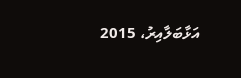އަޅާބަލާއިރު، 2015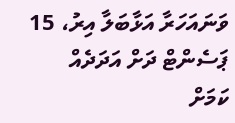ވަނައަހަރާ އަޅާބަލާ އިރު، 15 ޕަސެންޓް ދަށް އަދަދެއް ކަމަށް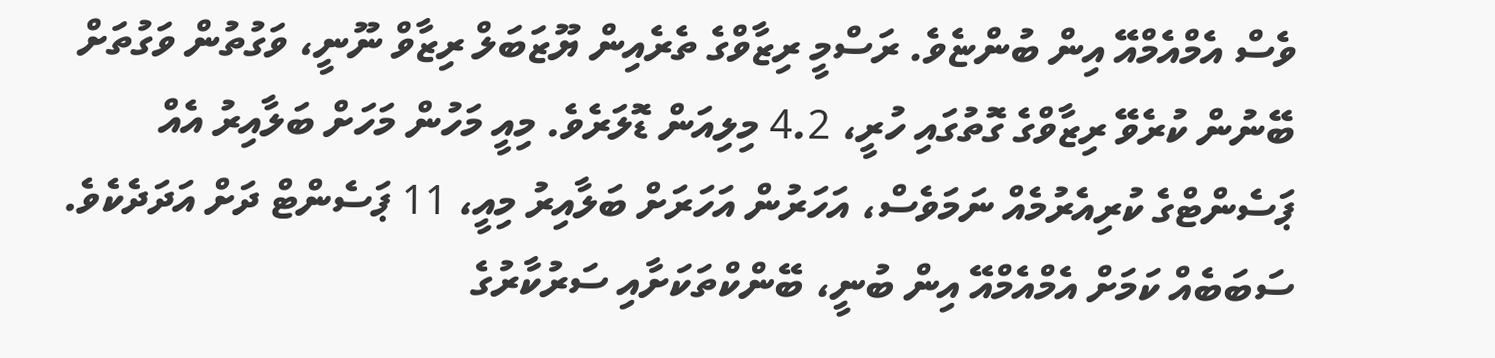ވެސް އެމްއެމްއޭ އިން ބުންޏެވެ. ރަސްމީ ރިޒާވްގެ ތެރެއިން ޔޫޒަބަލް ރިޒާވް ނޫނީ، ވަގުތުން ވަގުތަށް ބޭނުން ކުރެވޭ ރިޒާވްގެ ގޮތުގައި ހުރީ، 4.2 މިލިއަން ޑޮލަރެވެ. މިއީ މަހުން މަހަށް ބަލާއިރު އެއް ޕަސެންޓްގެ ކުރިއެރުމެއް ނަމަވެސް، އަހަރުން އަހަރަށް ބަލާއިރު މިއީ، 11 ޕަސެންޓް ދަށް އަދަދެކެވެ.
ސަބަބެއް ކަމަށް އެމްއެމްއޭ އިން ބުނީ، ބޭންކްތަކަށާއި ސަރުކާރުގެ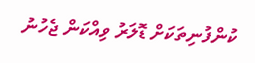ކުންފުނިތަކަށް ޑޮލަރު ވިއްކަން ޖެހުނު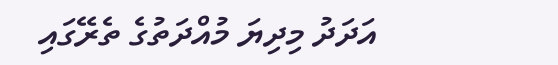އަދަދު މިދިޔަ މުއްދަތުގެ ތެރޭގައި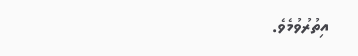އިތުރުވުމެވެ.